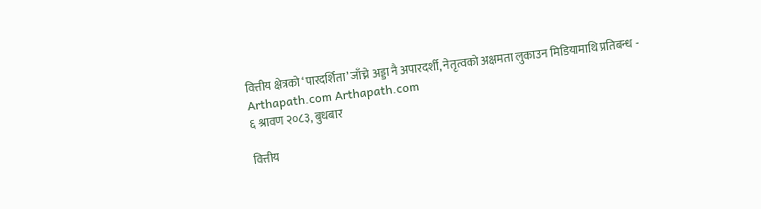वित्तीय क्षेत्रको ‘पारदर्शिता’ जाँच्ने अड्डा नै अपारदर्शी, नेतृत्वको अक्षमता लुकाउन मिडियामाथि प्रतिबन्ध - Arthapath.com Arthapath.com
६ श्रावण २०८३, बुधबार

वित्तीय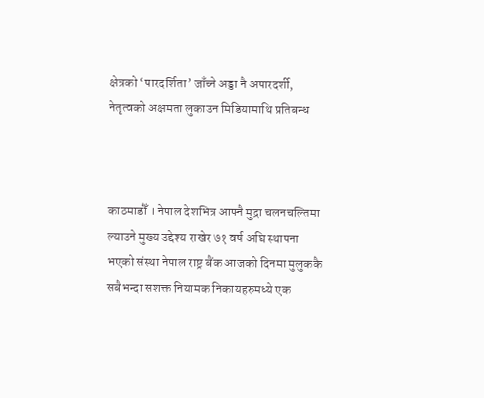क्षेत्रको ‘पारदर्शिता’ जाँच्ने अड्डा नै अपारदर्शी, नेतृत्वको अक्षमता लुकाउन मिडियामाथि प्रतिबन्ध



काठमाडौँ । नेपाल देशभित्र आफ्नै मुद्रा चलनचल्तिमा ल्याउने मुख्य उद्देश्य राखेर ७१ वर्ष अघि स्थापना भएको संस्था नेपाल राष्ट्र बैंक आजको दिनमा मुलुककै सबैभन्दा सशक्त नियामक निकायहरुमध्ये एक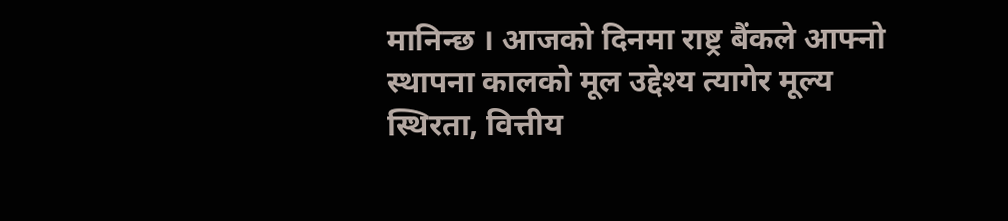मानिन्छ । आजको दिनमा राष्ट्र बैंकले आफ्नो स्थापना कालको मूल उद्देश्य त्यागेर मूल्य स्थिरता, वित्तीय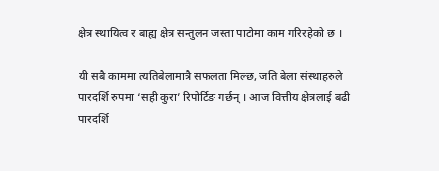क्षेत्र स्थायित्व र बाह्य क्षेत्र सन्तुलन जस्ता पाटोमा काम गरिरहेको छ ।

यी सबै काममा त्यतिबेलामात्रै सफलता मिल्छ, जति बेला संस्थाहरुले पारदर्शि रुपमा ‘सही कुरा’ रिपोर्टिङ गर्छन् । आज वित्तीय क्षेत्रलाई बढी पारदर्शि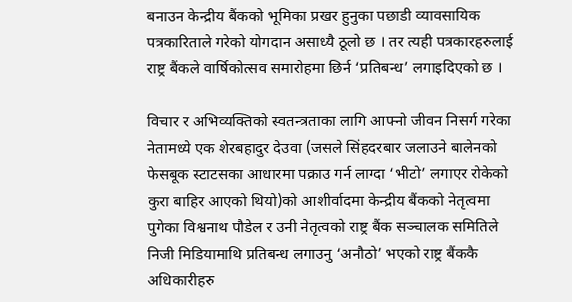बनाउन केन्द्रीय बैंकको भूमिका प्रखर हुनुका पछाडी व्यावसायिक पत्रकारिताले गरेको योगदान असाध्यै ठूलो छ । तर त्यही पत्रकारहरुलाई राष्ट्र बैंकले वार्षिकोत्सव समारोहमा छिर्न ‘प्रतिबन्ध’ लगाइदिएको छ ।

विचार र अभिव्यक्तिको स्वतन्त्रताका लागि आफ्नो जीवन निसर्ग गरेका नेतामध्ये एक शेरबहादुर देउवा (जसले सिंहदरबार जलाउने बालेनको फेसबूक स्टाटसका आधारमा पक्राउ गर्न लाग्दा ‘भीटो’ लगाएर रोकेको कुरा बाहिर आएको थियो)को आशीर्वादमा केन्द्रीय बैंकको नेतृत्वमा पुगेका विश्वनाथ पौडेल र उनी नेतृत्वको राष्ट्र बैंक सञ्चालक समितिले निजी मिडियामाथि प्रतिबन्ध लगाउनु ‘अनौठो’ भएको राष्ट्र बैंककै अधिकारीहरु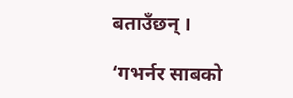बताउँछन् ।

‘गभर्नर साबको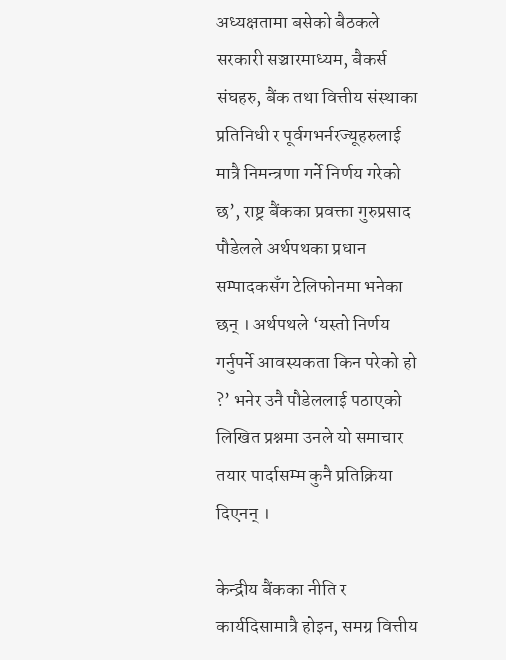अध्यक्षतामा बसेको बैठकले सरकारी सञ्चारमाध्यम, बैकर्स संघहरु, बैंक तथा वित्तीय संस्थाका प्रतिनिधी र पूर्वगभर्नरज्यूहरुलाई मात्रै निमन्त्रणा गर्ने निर्णय गरेको छ’, राष्ट्र बैंकका प्रवक्ता गुरुप्रसाद पौडेलले अर्थपथका प्रधान सम्पादकसँग टेलिफोनमा भनेका छन् । अर्थपथले ‘यस्तो निर्णय गर्नुपर्ने आवस्यकता किन परेको हो ?’ भनेर उनै पौडेललाई पठाएको लिखित प्रश्नमा उनले यो समाचार तयार पार्दासम्म कुनै प्रतिक्रिया दिएनन् ।

केन्द्रीय बैंकका नीति र कार्यदिसामात्रै होइन, समग्र वित्तीय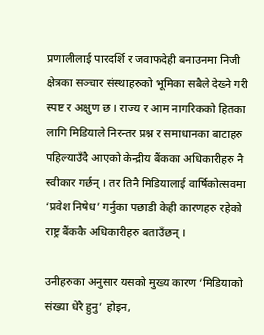प्रणालीलाई पारदर्शि र जवाफदेही बनाउनमा निजी क्षेत्रका सञ्चार संस्थाहरुको भूमिका सबैले देख्ने गरी स्पष्ट र अक्षुण छ । राज्य र आम नागरिकको हितका लागि मिडियाले निरन्तर प्रश्न र समाधानका बाटाहरु पहिल्याउँदै आएको केन्द्रीय बैंकका अधिकारीहरु नै स्वीकार गर्छन् । तर तिनै मिडियालाई वार्षिकोत्सवमा ‘प्रवेश निषेध’ गर्नुका पछाडी केही कारणहरु रहेको राष्ट्र बैंककै अधिकारीहरु बताउँछन् ।

उनीहरुका अनुसार यसको मुख्य कारण ‘मिडियाको संख्या धेरै हुनु’ होइन,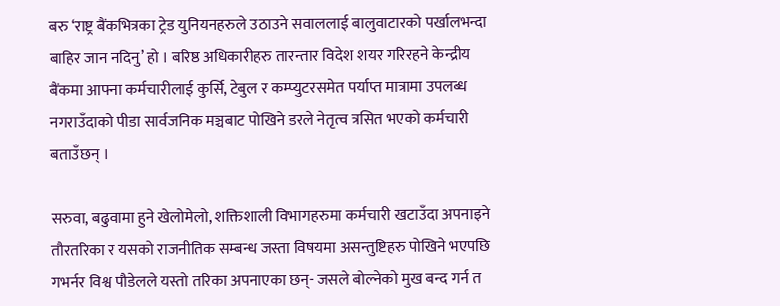बरु ‘राष्ट्र बैंकभित्रका ट्रेड युनियनहरुले उठाउने सवाललाई बालुवाटारको पर्खालभन्दा बाहिर जान नदिनु’ हो । बरिष्ठ अधिकारीहरु तारन्तार विदेश शयर गरिरहने केन्द्रीय बैंकमा आफ्ना कर्मचारीलाई कुर्सि, टेबुल र कम्प्युटरसमेत पर्याप्त मात्रामा उपलब्ध नगराउँदाको पीडा सार्वजनिक मञ्चबाट पोखिने डरले नेतृत्व त्रसित भएको कर्मचारी बताउँछन् ।

सरुवा, बढुवामा हुने खेलोमेलो, शक्तिशाली विभागहरुमा कर्मचारी खटाउँदा अपनाइने तौरतरिका र यसको राजनीतिक सम्बन्ध जस्ता विषयमा असन्तुष्टिहरु पोखिने भएपछि गभर्नर विश्व पौडेलले यस्तो तरिका अपनाएका छन्- जसले बोल्नेको मुख बन्द गर्न त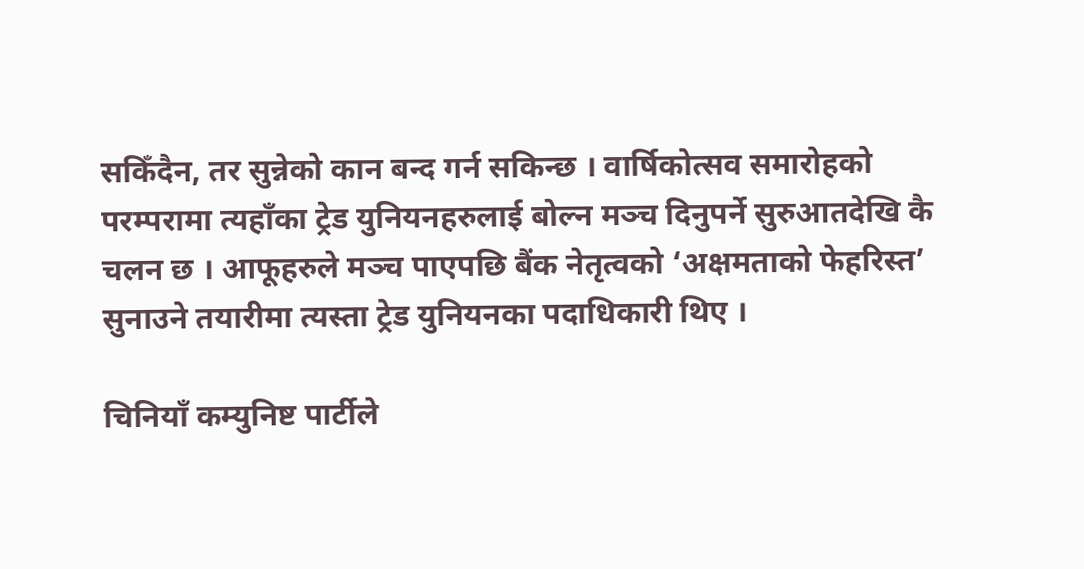सकिँदैन, तर सुन्नेको कान बन्द गर्न सकिन्छ । वार्षिकोत्सव समारोहको परम्परामा त्यहाँका ट्रेड युनियनहरुलाई बोल्न मञ्च दिनुपर्ने सुरुआतदेखि कै चलन छ । आफूहरुले मञ्च पाएपछि बैंक नेतृत्वको ‘अक्षमताको फेहरिस्त’ सुनाउने तयारीमा त्यस्ता ट्रेड युनियनका पदाधिकारी थिए ।

चिनियाँ कम्युनिष्ट पार्टीले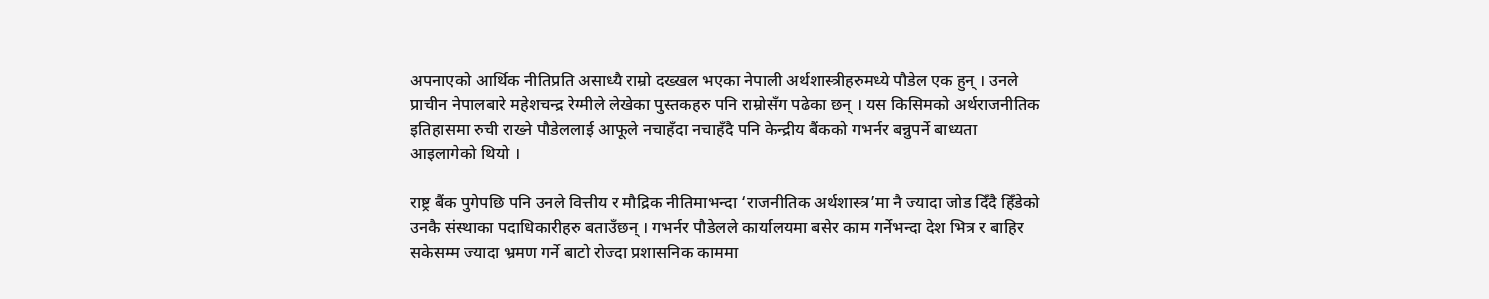अपनाएको आर्थिक नीतिप्रति असाध्यै राम्रो दख्खल भएका नेपाली अर्थशास्त्रीहरुमध्ये पौडेल एक हुन् । उनले प्राचीन नेपालबारे महेशचन्द्र रेग्मीले लेखेका पुस्तकहरु पनि राम्रोसँग पढेका छन् । यस किसिमको अर्थराजनीतिक इतिहासमा रुची राख्ने पौडेललाई आफूले नचाहँदा नचाहँदै पनि केन्द्रीय बैंकको गभर्नर बन्नुपर्ने बाध्यता आइलागेको थियो ।

राष्ट्र बैंक पुगेपछि पनि उनले वित्तीय र मौद्रिक नीतिमाभन्दा ‘राजनीतिक अर्थशास्त्र’मा नै ज्यादा जोड दिँदै हिँडेको उनकै संस्थाका पदाधिकारीहरु बताउँछन् । गभर्नर पौडेलले कार्यालयमा बसेर काम गर्नेभन्दा देश भित्र र बाहिर सकेसम्म ज्यादा भ्रमण गर्ने बाटो रोज्दा प्रशासनिक काममा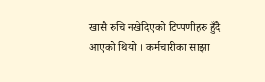खासै रुचि नखेदिएको टिप्पणीहरु हुँदै आएको थियो । कर्मचारीका साझा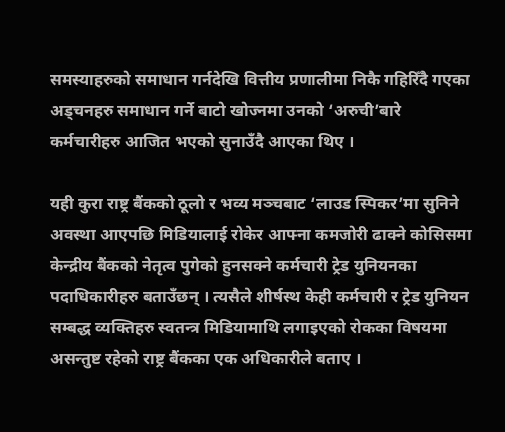समस्याहरुको समाधान गर्नदेखि वित्तीय प्रणालीमा निकै गहिरिँदै गएका अड्चनहरु समाधान गर्ने बाटो खोज्नमा उनको ‘अरुची’बारे कर्मचारीहरु आजित भएको सुनाउँदै आएका थिए ।

यही कुरा राष्ट्र बैंकको ठूलो र भव्य मञ्चबाट ‘लाउड स्पिकर’मा सुनिने अवस्था आएपछि मिडियालाई रोकेर आफ्ना कमजोरी ढाक्ने कोसिसमा केन्द्रीय बैंकको नेतृत्व पुगेको हुनसक्ने कर्मचारी ट्रेड युनियनका पदाधिकारीहरु बताउँछन् । त्यसैले शीर्षस्थ केही कर्मचारी र ट्रेड युनियन सम्बद्ध व्यक्तिहरु स्वतन्त्र मिडियामाथि लगाइएको रोकका विषयमा असन्तुष्ट रहेको राष्ट्र बैंकका एक अधिकारीले बताए ।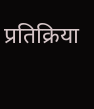प्रतिक्रिया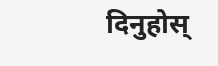दिनुहोस्